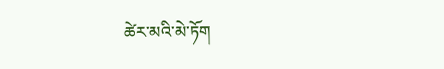ཚེར་མའི་མེ་ཏོག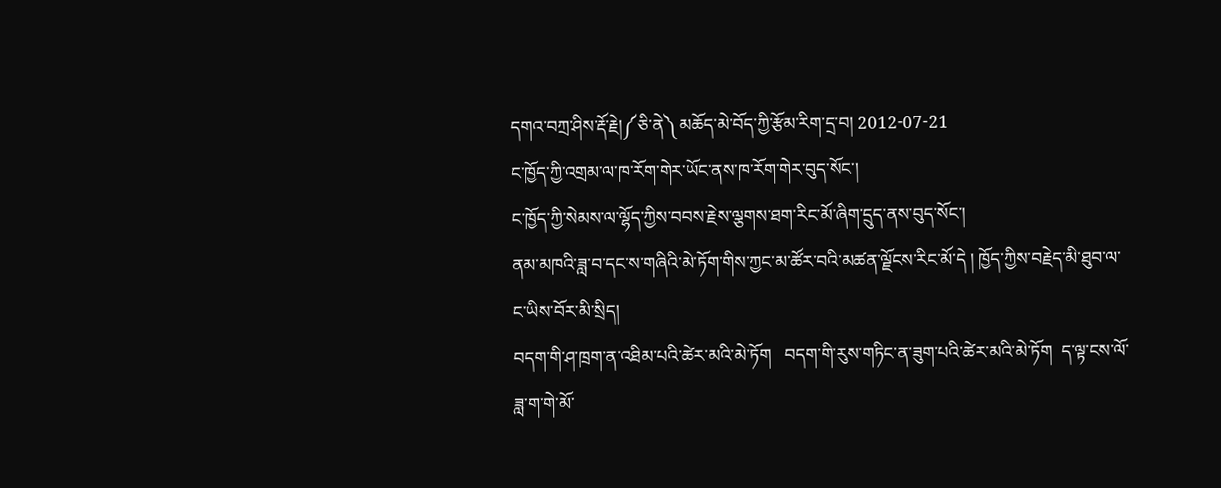དགའ་བཀྲ་ཤིས་རྡོ་རྗེ།༼ཅི་ནེ༽ མཆོད་མེ་བོད་ཀྱི་རྩོམ་རིག་དྲ་བ། 2012-07-21
ང་ཁྱོད་ཀྱི་འགྲམ་ལ་ཁ་རོག་གེར་ཡོང་ནས་ཁ་རོག་གེར་བུད་སོང་།
ང་ཁྱོད་ཀྱི་སེམས་ལ་ལྷོད་ཀྱིས་བབས་རྗེས་ལྕགས་ཐག་རིང་མོ་ཞིག་དྲུད་ནས་བུད་སོང་།
ནམ་མཁའི་ཟླ་བ་དང་ས་གཞིའི་མེ་ཏོག་གིས་ཀྱང་མ་ཚོར་བའི་མཚན་ལྗོངས་རིང་མོ་དེ ། ཁྱོད་ཀྱིས་བརྗེད་མི་ཐུབ་ལ་ང་ཡིས་བོར་མི་སྲིད།
བདག་གི་ཤ་ཁྲག་ན་འཐིམ་པའི་ཚེར་མའི་མེ་ཏོག   བདག་གི་རུས་གཏིང་ན་ཟུག་པའི་ཚེར་མའི་མེ་ཏོག  ད་ལྟ་ངས་ལོ་ཟླ་ག་གེ་མོ་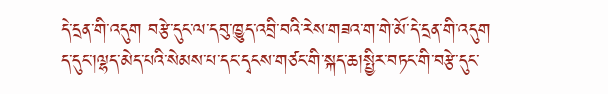དེ་དྲན་གི་འདུག བརྩེ་དུང་ལ་དབུ་ཁྱུད་འབྲི་བའི་རེས་གཟའ་ག་གེ་མོ་དེ་དྲན་གི་འདུག   ད་དུང་།ལྷད་མེད་པའི་སེམས་པ་དང་དྭངས་གཙང་གི་སྐད་ཆ།སྤྱིར་བཏང་གི་བརྩེ་དུང་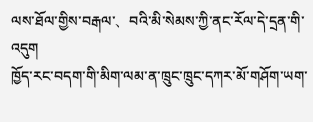ལས་ཐོལ་གྱིས་བརྒལ་、བའི་མི་སེམས་ཀྱི་ནང་རོལ་དེ་དྲན་གི་འདུག
ཁྱོད་རང་བདག་གི་མིག་ལམ་ན་ཁྲུང་ཁྲུང་དཀར་མོ་གཤོག་ཡག་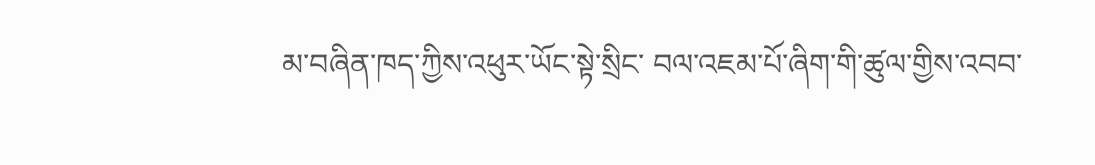མ་བཞིན་ཁད་ཀྱིས་འཕུར་ཡོང་སྟེ་སྲིང་ བལ་འཇམ་པོ་ཞིག་གི་ཚུལ་གྱིས་འབབ་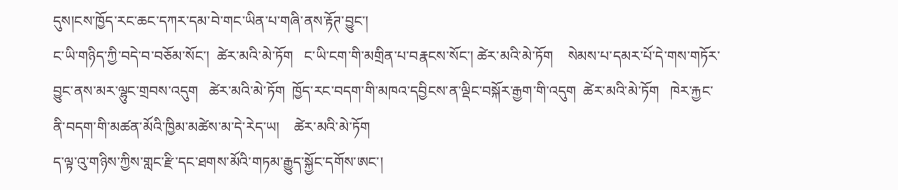དུས།ངས་ཁྱོད་རང་ཆང་དཀར་དམ་བེ་གང་ཡིན་པ་གཞི་ནས་རྟོཊ་བྱུང་།
ང་ཡི་གཉིད་ཀྱི་བདེ་བ་བཅོམ་སོང་།  ཚེར་མའི་མེ་ཏོག   ང་ཡི་ངག་གི་མགྲིན་པ་བརྣངས་སོང་། ཚེར་མའི་མེ་ཏོག    སེམས་པ་དམར་པོ་དེ་གས་གཏོར་བྱུང་ནས་མར་ལྷུང་གྲབས་འདུག   ཚེར་མའི་མེ་ཏོག  ཁྱོད་རང་བདག་གི་མཁའ་དབྱིངས་ན་ལྡིང་བསྐོར་རྒྱག་གི་འདུག  ཚེར་མའི་མེ་ཏོག   ཁེར་རྐྱང་ནི་བདག་གི་མཚན་མོའི་ཁྱིམ་མཚེས་མ་དེ་རེད་ཡ།    ཚེར་མའི་མེ་ཏོག
ད་ལྟ་འུ་གཉིས་ཀྱིས་གླང་རྫི་དང་ཐགས་མོའི་གཏམ་རྒྱུད་སྐྱོང་དགོས་ཨང་།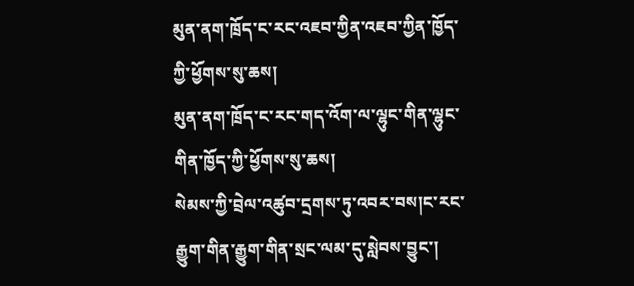མུན་ནག་ཁྲོད་ང་རང་འཇབ་ཀྱིན་འཇབ་ཀྱིན་ཁྱོད་ཀྱི་ཕྱོགས་སུ་ཆས།
མུན་ནག་ཁྲོད་ང་རང་གད་འོག་ལ་ལྷུང་གིན་ལྷུང་གིན་ཁྱོད་ཀྱི་ཕྱོགས་སུ་ཆས།
སེམས་ཀྱི་བྲེལ་འཚུབ་དྲགས་ཏུ་འབར་བས།ང་རང་རྒྱུག་གིན་རྒྱུག་གིན་སྲང་ལམ་དུ་སླེབས་བྱུང་།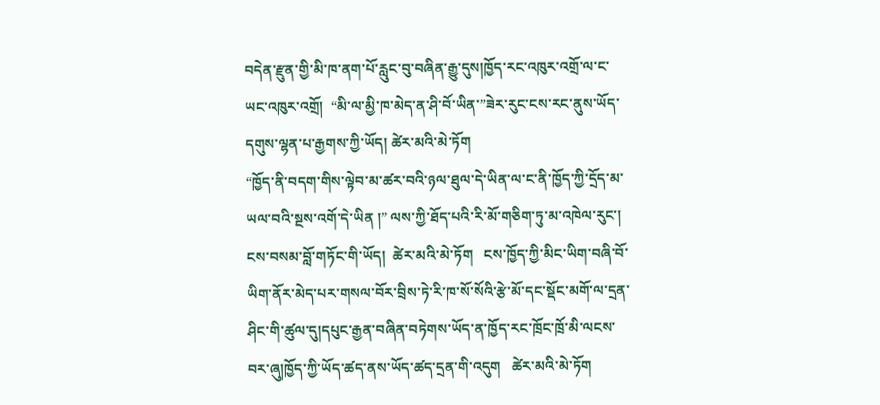བདེན་རྫུན་གྱི་མི་ཁ་ནག་པོ་རླུང་བུ་བཞིན་རྒྱུ་དུས།ཁྱོད་རང་འཁུར་འགྲོ་ལ་ང་ཡང་འཁུར་འགྲོ།  “མི་ལ་མྱི་ཁ་མེད་ན་ཤི་བོ་ཡིན་”ཟེར་རུང་ངས་རང་ནུས་ཡོད་དགུས་ལྷན་པ་རྒྱགས་ཀྱི་ཡོད། ཚེར་མའི་མེ་ཏོག
“ཁྱོད་ནི་བདག་གིས་ལྟེབ་མ་ཚར་བའི་ཉལ་ཐུལ་དེ་ཡིན་ལ་ང་ནི་ཁྱོད་ཀྱི་དྲོད་མ་ཡལ་བའི་སྔས་འགོ་དེ་ཡིན །” ལས་ཀྱི་ཐོད་པའི་རི་མོ་གཅིག་ཏུ་མ་འཁེལ་རུང་།  ངས་བསམ་བློ་གཏོང་གི་ཡོད།  ཚེར་མའི་མེ་ཏོག   ངས་ཁྱོད་ཀྱི་མིང་ཡིག་བཞི་བོ་ཡིག་ནོར་མེད་པར་གསལ་བོར་བྲིས་ཏེ་རི་ཁ་སོ་སོའི་རྩེ་མོ་དང་སྡོང་མགོ་ལ་དྲན་ཤིང་གི་ཚུལ་དུ།དཔུང་རྒྱན་བཞིན་བཏེགས་ཡོད་ན་ཁྱོད་རང་ཁྲོང་ཁྲོ་མི་ལངས་བར་ཞུ།ཁྱོད་ཀྱི་ཡོད་ཚད་ནས་ཡོད་ཚད་དྲན་གི་འདུག   ཚེར་མའི་མེ་ཏོག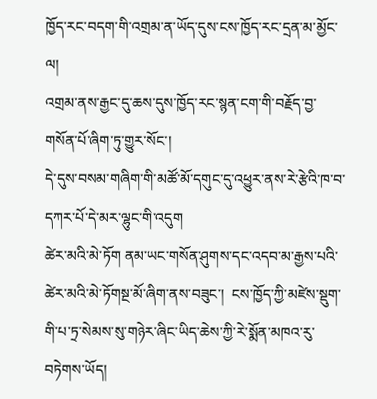ཁྱོད་རང་བདག་གི་འགྲམ་ན་ཡོད་དུས་ངས་ཁྱོད་རང་དྲན་མ་མྱོང་ལ།
འགྲམ་ནས་རྒྱང་དུ་ཆས་དུས་ཁྱོད་རང་སྙན་ངག་གི་བརྗོད་བྱ་གསོན་པོ་ཞིག་ཏུ་གྱུར་སོང་།
དེ་དུས་བསམ་གཞིག་གི་མཚོ་མོ་དགུང་དུ་འཕྱུར་ནས་རེ་རྩེའི་ཁ་བ་དཀར་པོ་དེ་མར་ལྷུང་གི་འདུག
ཚེར་མའི་མེ་ཏོག ནམ་ཡང་གསོན་ཤུགས་དང་འདབ་མ་རྒྱས་པའི་ཚེར་མའི་མེ་ཏོགསྔ་མོ་ཞིག་ནས་བཟུང་།  ངས་ཁྱོད་ཀྱི་མཛེས་སྡུག་གི་པ་ཏྲ་སེམས་སུ་གཉེར་ཞིང་ཡིད་ཆེས་ཀྱི་རེ་སྨོན་མཁའ་རུ་བཏེགས་ཡོད།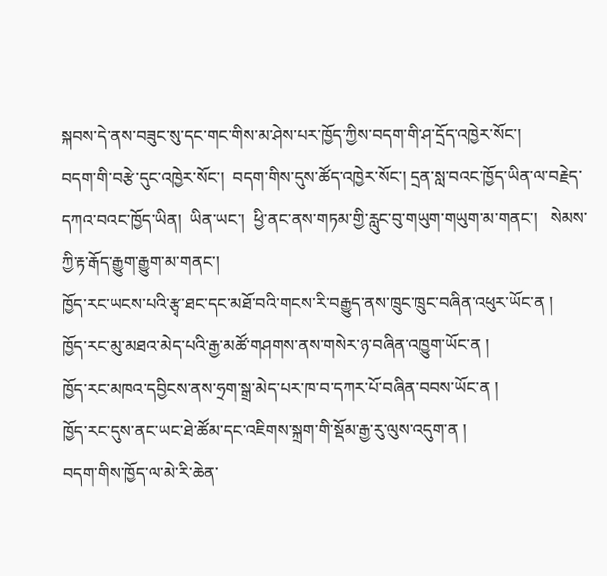སྐབས་དེ་ནས་བཟུང་སུ་དང་གང་གིས་མ་ཤེས་པར་ཁྱོད་ཀྱིས་བདག་གི་ཤ་དྲོད་འཁྱེར་སོང་།
བདག་གི་བརྩེ་དུང་འཁྱེར་སོང་།  བདག་གིས་དུས་ཚོད་འཁྱེར་སོང་། དྲན་སླ་བའང་ཁྱོད་ཡིན་ལ་བརྗེད་དཀའ་བའང་ཁྱོད་ཡིན།  ཡིན་ཡང་།  ཕྱི་ནང་ནས་གཏམ་གྱི་རླུང་བུ་གཡུག་གཡུག་མ་གནང་།   སེམས་ཀྱི་རྟ་རྒོད་རྒྱུག་རྒྱུག་མ་གནང་།
ཁྱོད་རང་ཡངས་པའི་རྩྭ་ཐང་དང་མཐོ་བའི་གངས་རི་བརྒྱུད་ནས་ཁྲུང་ཁྲུང་བཞིན་འཕུར་ཡོང་ན །
ཁྱོད་རང་མུ་མཐའ་མེད་པའི་རྒྱ་མཚོ་གཤགས་ནས་གསེར་ཉ་བཞིན་འཁྱུག་ཡོང་ན །
ཁྱོད་རང་མཁའ་དབྱིངས་ནས་ཧྲག་སྒྲ་མེད་པར་ཁ་བ་དཀར་པོ་བཞིན་བབས་ཡོང་ན །
ཁྱོད་རང་དུས་ནང་ཡང་ཐེ་ཚོམ་དང་འཇིགས་སྐྲག་གི་སྡོམ་རྒྱ་རུ་ལུས་འདུག་ན །
བདག་གིས་ཁྱོད་ལ་མེ་རི་ཆེན་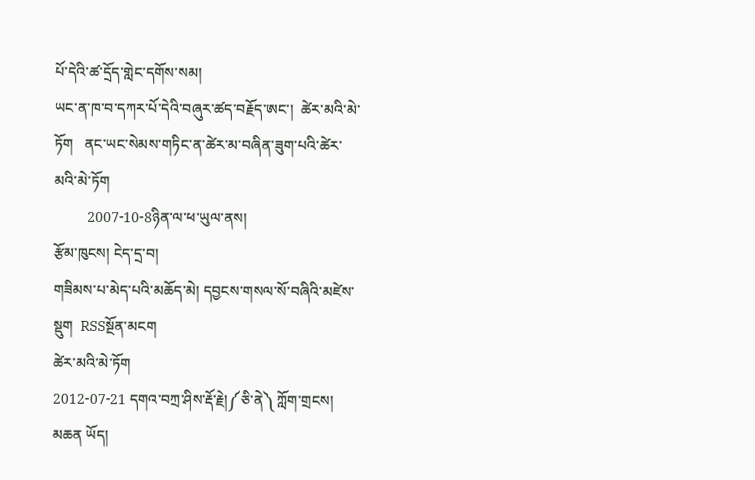པོ་དེའི་ཚ་དྲོད་གླེང་དགོས་སམ།
ཡང་ན་ཁ་བ་དཀར་པོ་དེའི་བཞུར་ཚད་བརྗོད་ཨང་།  ཚེར་མའི་མེ་ཏོག   ནང་ཡང་སེམས་གཏིང་ན་ཚེར་མ་བཞིན་ཟུག་པའི་ཚེར་མའི་མེ་ཏོག
         2007-10-8ཉིན་ལ་ཕ་ཡུལ་ནས།
རྩོམ་ཁུངས། ངེད་དྲ་བ།
གཟིམས་པ་མེད་པའི་མཆོད་མེ། དབྱངས་གསལ་སོ་བཞིའི་མཛེས་སྡུག  RSSསྔོན་མངག
ཚེར་མའི་མེ་ཏོག
2012-07-21 དགའ་བཀྲ་ཤིས་རྡོ་རྗེ།༼ཅི་ནེ༽ ཀློག་གྲངས། མཆན ཡོད།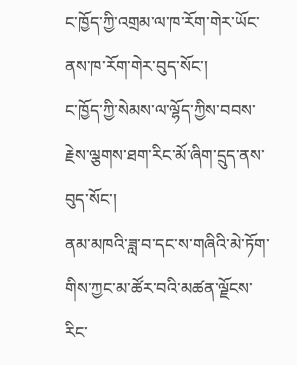ང་ཁྱོད་ཀྱི་འགྲམ་ལ་ཁ་རོག་གེར་ཡོང་ནས་ཁ་རོག་གེར་བུད་སོང་།
ང་ཁྱོད་ཀྱི་སེམས་ལ་ལྷོད་ཀྱིས་བབས་རྗེས་ལྕགས་ཐག་རིང་མོ་ཞིག་དྲུད་ནས་བུད་སོང་།
ནམ་མཁའི་ཟླ་བ་དང་ས་གཞིའི་མེ་ཏོག་གིས་ཀྱང་མ་ཚོར་བའི་མཚན་ལྗོངས་རིང་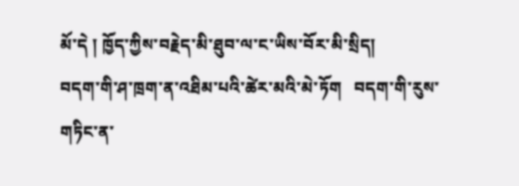མོ་དེ ། ཁྱོད་ཀྱིས་བརྗེད་མི་ཐུབ་ལ་ང་ཡིས་བོར་མི་སྲིད།
བདག་གི་ཤ་ཁྲག་ན་འཐིམ་པའི་ཚེར་མའི་མེ་ཏོག   བདག་གི་རུས་གཏིང་ན་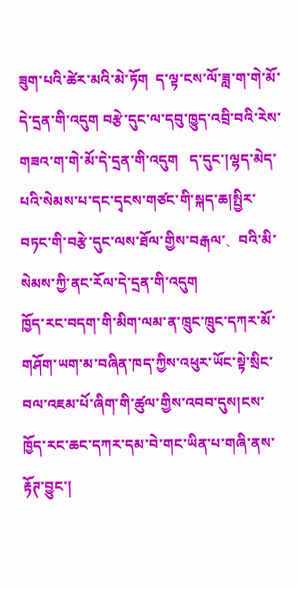ཟུག་པའི་ཚེར་མའི་མེ་ཏོག  ད་ལྟ་ངས་ལོ་ཟླ་ག་གེ་མོ་དེ་དྲན་གི་འདུག བརྩེ་དུང་ལ་དབུ་ཁྱུད་འབྲི་བའི་རེས་གཟའ་ག་གེ་མོ་དེ་དྲན་གི་འདུག   ད་དུང་།ལྷད་མེད་པའི་སེམས་པ་དང་དྭངས་གཙང་གི་སྐད་ཆ།སྤྱིར་བཏང་གི་བརྩེ་དུང་ལས་ཐོལ་གྱིས་བརྒལ་、བའི་མི་སེམས་ཀྱི་ནང་རོལ་དེ་དྲན་གི་འདུག
ཁྱོད་རང་བདག་གི་མིག་ལམ་ན་ཁྲུང་ཁྲུང་དཀར་མོ་གཤོག་ཡག་མ་བཞིན་ཁད་ཀྱིས་འཕུར་ཡོང་སྟེ་སྲིང་ བལ་འཇམ་པོ་ཞིག་གི་ཚུལ་གྱིས་འབབ་དུས།ངས་ཁྱོད་རང་ཆང་དཀར་དམ་བེ་གང་ཡིན་པ་གཞི་ནས་རྟོཊ་བྱུང་།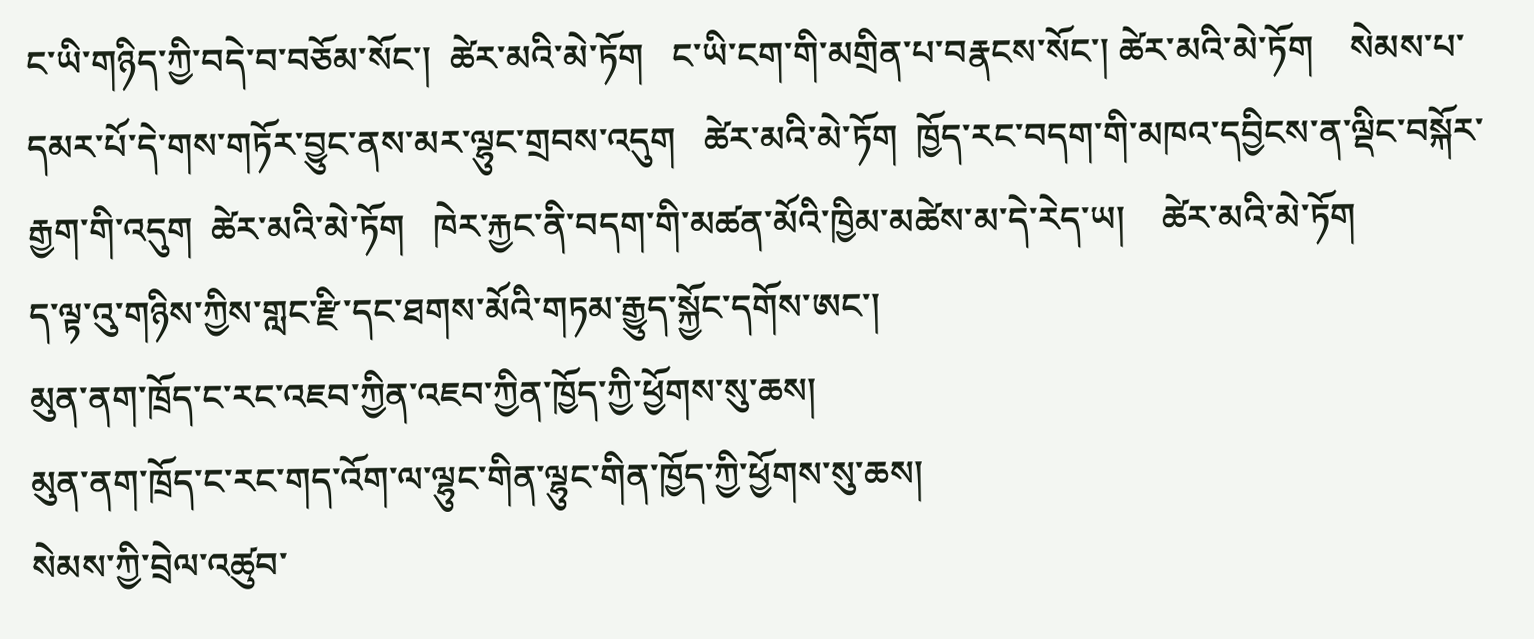ང་ཡི་གཉིད་ཀྱི་བདེ་བ་བཅོམ་སོང་།  ཚེར་མའི་མེ་ཏོག   ང་ཡི་ངག་གི་མགྲིན་པ་བརྣངས་སོང་། ཚེར་མའི་མེ་ཏོག    སེམས་པ་དམར་པོ་དེ་གས་གཏོར་བྱུང་ནས་མར་ལྷུང་གྲབས་འདུག   ཚེར་མའི་མེ་ཏོག  ཁྱོད་རང་བདག་གི་མཁའ་དབྱིངས་ན་ལྡིང་བསྐོར་རྒྱག་གི་འདུག  ཚེར་མའི་མེ་ཏོག   ཁེར་རྐྱང་ནི་བདག་གི་མཚན་མོའི་ཁྱིམ་མཚེས་མ་དེ་རེད་ཡ།    ཚེར་མའི་མེ་ཏོག
ད་ལྟ་འུ་གཉིས་ཀྱིས་གླང་རྫི་དང་ཐགས་མོའི་གཏམ་རྒྱུད་སྐྱོང་དགོས་ཨང་།
མུན་ནག་ཁྲོད་ང་རང་འཇབ་ཀྱིན་འཇབ་ཀྱིན་ཁྱོད་ཀྱི་ཕྱོགས་སུ་ཆས།
མུན་ནག་ཁྲོད་ང་རང་གད་འོག་ལ་ལྷུང་གིན་ལྷུང་གིན་ཁྱོད་ཀྱི་ཕྱོགས་སུ་ཆས།
སེམས་ཀྱི་བྲེལ་འཚུབ་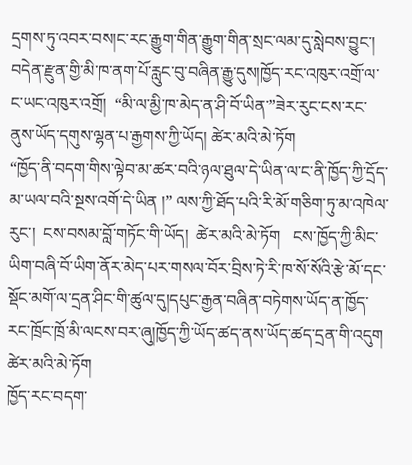དྲགས་ཏུ་འབར་བས།ང་རང་རྒྱུག་གིན་རྒྱུག་གིན་སྲང་ལམ་དུ་སླེབས་བྱུང་།
བདེན་རྫུན་གྱི་མི་ཁ་ནག་པོ་རླུང་བུ་བཞིན་རྒྱུ་དུས།ཁྱོད་རང་འཁུར་འགྲོ་ལ་ང་ཡང་འཁུར་འགྲོ།  “མི་ལ་མྱི་ཁ་མེད་ན་ཤི་བོ་ཡིན་”ཟེར་རུང་ངས་རང་ནུས་ཡོད་དགུས་ལྷན་པ་རྒྱགས་ཀྱི་ཡོད། ཚེར་མའི་མེ་ཏོག
“ཁྱོད་ནི་བདག་གིས་ལྟེབ་མ་ཚར་བའི་ཉལ་ཐུལ་དེ་ཡིན་ལ་ང་ནི་ཁྱོད་ཀྱི་དྲོད་མ་ཡལ་བའི་སྔས་འགོ་དེ་ཡིན །” ལས་ཀྱི་ཐོད་པའི་རི་མོ་གཅིག་ཏུ་མ་འཁེལ་རུང་།  ངས་བསམ་བློ་གཏོང་གི་ཡོད།  ཚེར་མའི་མེ་ཏོག   ངས་ཁྱོད་ཀྱི་མིང་ཡིག་བཞི་བོ་ཡིག་ནོར་མེད་པར་གསལ་བོར་བྲིས་ཏེ་རི་ཁ་སོ་སོའི་རྩེ་མོ་དང་སྡོང་མགོ་ལ་དྲན་ཤིང་གི་ཚུལ་དུ།དཔུང་རྒྱན་བཞིན་བཏེགས་ཡོད་ན་ཁྱོད་རང་ཁྲོང་ཁྲོ་མི་ལངས་བར་ཞུ།ཁྱོད་ཀྱི་ཡོད་ཚད་ནས་ཡོད་ཚད་དྲན་གི་འདུག   ཚེར་མའི་མེ་ཏོག
ཁྱོད་རང་བདག་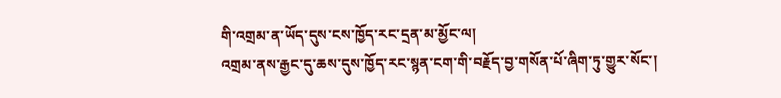གི་འགྲམ་ན་ཡོད་དུས་ངས་ཁྱོད་རང་དྲན་མ་མྱོང་ལ།
འགྲམ་ནས་རྒྱང་དུ་ཆས་དུས་ཁྱོད་རང་སྙན་ངག་གི་བརྗོད་བྱ་གསོན་པོ་ཞིག་ཏུ་གྱུར་སོང་།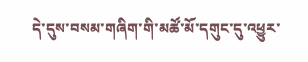དེ་དུས་བསམ་གཞིག་གི་མཚོ་མོ་དགུང་དུ་འཕྱུར་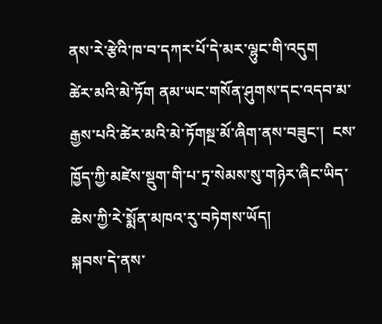ནས་རེ་རྩེའི་ཁ་བ་དཀར་པོ་དེ་མར་ལྷུང་གི་འདུག
ཚེར་མའི་མེ་ཏོག ནམ་ཡང་གསོན་ཤུགས་དང་འདབ་མ་རྒྱས་པའི་ཚེར་མའི་མེ་ཏོགསྔ་མོ་ཞིག་ནས་བཟུང་།  ངས་ཁྱོད་ཀྱི་མཛེས་སྡུག་གི་པ་ཏྲ་སེམས་སུ་གཉེར་ཞིང་ཡིད་ཆེས་ཀྱི་རེ་སྨོན་མཁའ་རུ་བཏེགས་ཡོད།
སྐབས་དེ་ནས་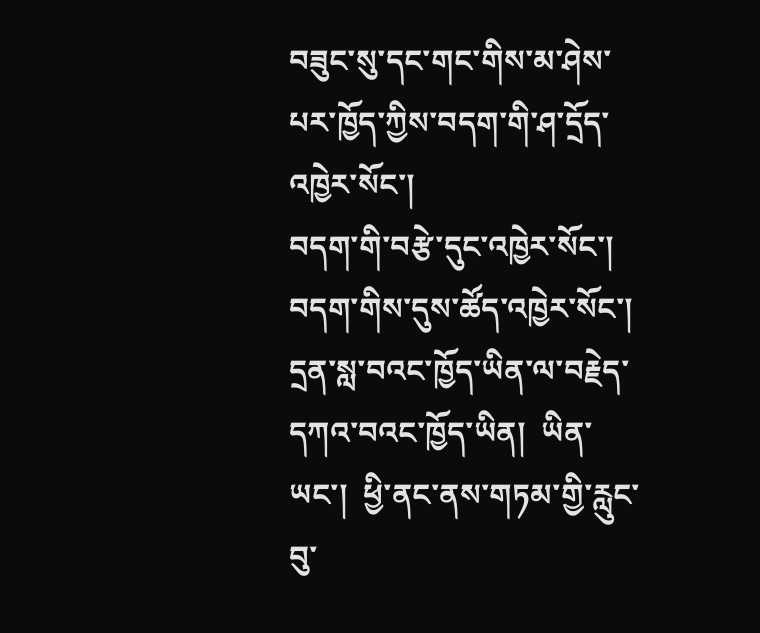བཟུང་སུ་དང་གང་གིས་མ་ཤེས་པར་ཁྱོད་ཀྱིས་བདག་གི་ཤ་དྲོད་འཁྱེར་སོང་།
བདག་གི་བརྩེ་དུང་འཁྱེར་སོང་།  བདག་གིས་དུས་ཚོད་འཁྱེར་སོང་། དྲན་སླ་བའང་ཁྱོད་ཡིན་ལ་བརྗེད་དཀའ་བའང་ཁྱོད་ཡིན།  ཡིན་ཡང་།  ཕྱི་ནང་ནས་གཏམ་གྱི་རླུང་བུ་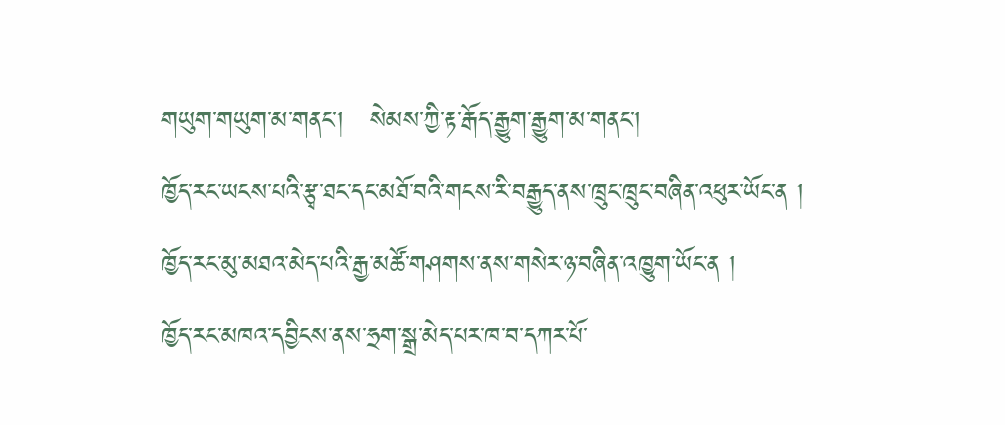གཡུག་གཡུག་མ་གནང་།   སེམས་ཀྱི་རྟ་རྒོད་རྒྱུག་རྒྱུག་མ་གནང་།
ཁྱོད་རང་ཡངས་པའི་རྩྭ་ཐང་དང་མཐོ་བའི་གངས་རི་བརྒྱུད་ནས་ཁྲུང་ཁྲུང་བཞིན་འཕུར་ཡོང་ན །
ཁྱོད་རང་མུ་མཐའ་མེད་པའི་རྒྱ་མཚོ་གཤགས་ནས་གསེར་ཉ་བཞིན་འཁྱུག་ཡོང་ན །
ཁྱོད་རང་མཁའ་དབྱིངས་ནས་ཧྲག་སྒྲ་མེད་པར་ཁ་བ་དཀར་པོ་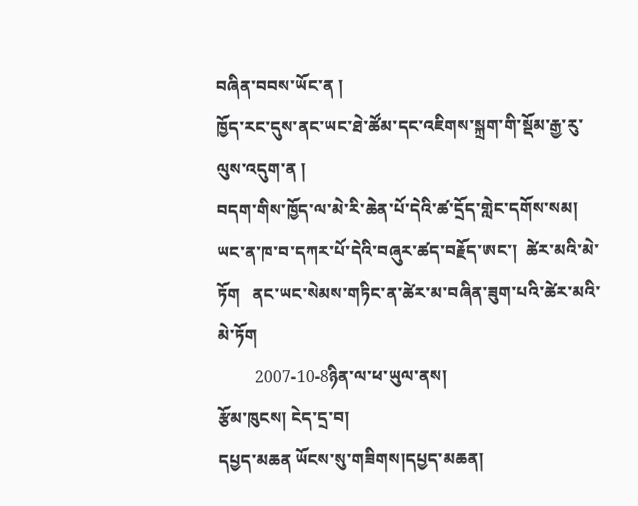བཞིན་བབས་ཡོང་ན །
ཁྱོད་རང་དུས་ནང་ཡང་ཐེ་ཚོམ་དང་འཇིགས་སྐྲག་གི་སྡོམ་རྒྱ་རུ་ལུས་འདུག་ན །
བདག་གིས་ཁྱོད་ལ་མེ་རི་ཆེན་པོ་དེའི་ཚ་དྲོད་གླེང་དགོས་སམ།
ཡང་ན་ཁ་བ་དཀར་པོ་དེའི་བཞུར་ཚད་བརྗོད་ཨང་།  ཚེར་མའི་མེ་ཏོག   ནང་ཡང་སེམས་གཏིང་ན་ཚེར་མ་བཞིན་ཟུག་པའི་ཚེར་མའི་མེ་ཏོག
         2007-10-8ཉིན་ལ་ཕ་ཡུལ་ནས།
རྩོམ་ཁུངས། ངེད་དྲ་བ།
དཔྱད་མཆན ཡོངས་སུ་གཟིགས།དཔྱད་མཆན།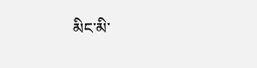མིང་མི་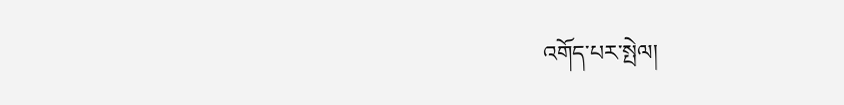འགོད་པར་སྤེལ།